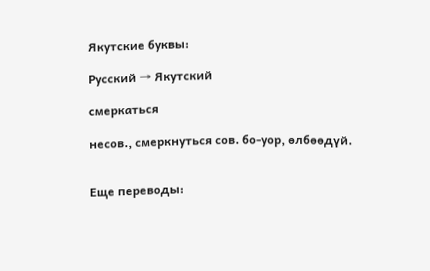Якутские буквы:

Русский → Якутский

смеркаться

несов., смеркнуться сов. бо-уор, өлбөөдүй.


Еще переводы: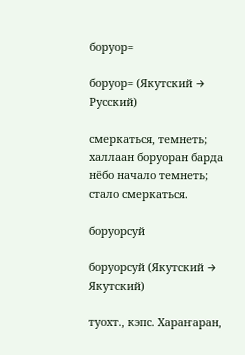боруор=

боруор= (Якутский → Русский)

смеркаться, темнеть; халлаан боруоран барда нёбо начало темнеть; стало смеркаться.

боруорсуй

боруорсуй (Якутский → Якутский)

туохт., кэпс. Хараҥаран,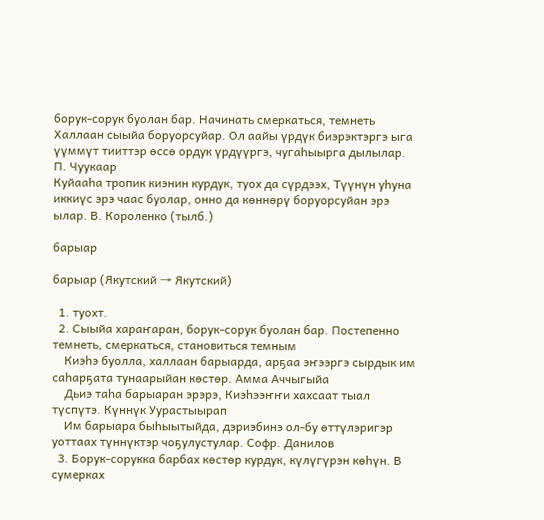борук-сорук буолан бар. Начинать смеркаться, темнеть
Халлаан сыыйа боруорсуйар. Ол аайы үрдүк биэрэктэргэ ыга үүммүт тииттэр өссө ордук үрдүүргэ, чугаһыырга дылылар. П. Чуукаар
Куйааһа тропик киэнин курдук, туох да сүрдээх, Түүнүн уһуна иккиүс эрэ чаас буолар, онно да көннөрү боруорсуйан эрэ ылар. В. Короленко (тылб.)

барыар

барыар (Якутский → Якутский)

  1. туохт.
  2. Сыыйа хараҥаран, борук-сорук буолан бар. Постепенно темнеть, смеркаться, становиться темным
    Киэһэ буолла, халлаан барыарда, арҕаа эҥээргэ сырдык им саһарҕата тунаарыйан көстөр. Амма Аччыгыйа
    Дьиэ таһа барыаран эрэрэ, Киэһээҥҥи хахсаат тыал түспүтэ. Күннүк Уурастыырап
    Им барыара быһыытыйда, дэриэбинэ ол-бу өттүлэригэр уоттаах түннүктэр чоҕулустулар. Софр. Данилов
  3. Борук-сорукка барбах көстөр курдук, күлүгүрэн көһүн. В сумерках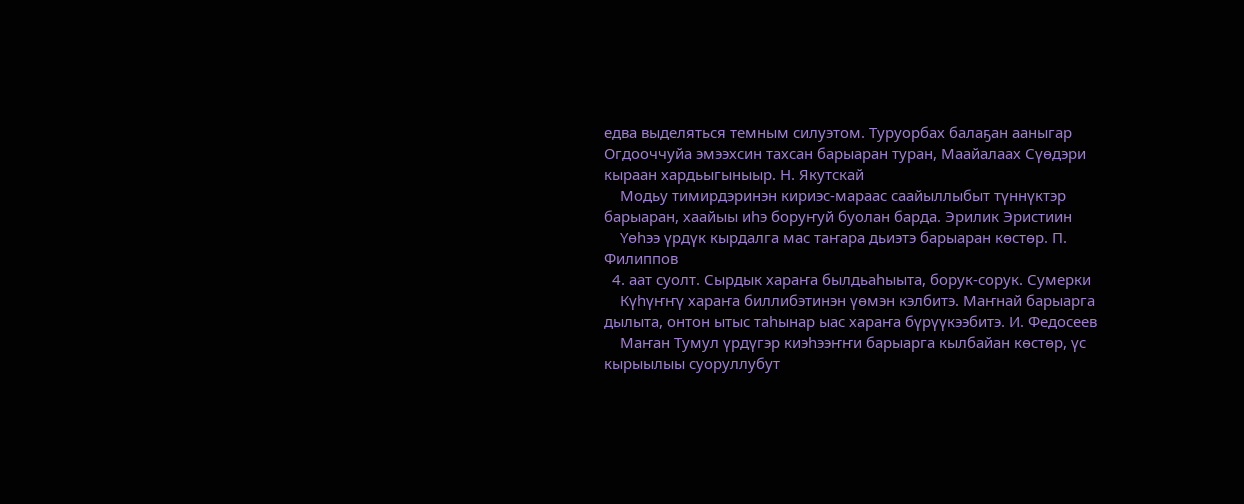едва выделяться темным силуэтом. Туруорбах балаҕан ааныгар Огдооччуйа эмээхсин тахсан барыаран туран, Маайалаах Сүөдэри кыраан хардьыгыныыр. Н. Якутскай
    Модьу тимирдэринэн кириэс-мараас саайыллыбыт түннүктэр барыаран, хаайыы иһэ боруҥуй буолан барда. Эрилик Эристиин
    Үөһээ үрдүк кырдалга мас таҥара дьиэтэ барыаран көстөр. П. Филиппов
  4. аат суолт. Сырдык хараҥа былдьаһыыта, борук-сорук. Сумерки
    Күһүҥҥү хараҥа биллибэтинэн үөмэн кэлбитэ. Маҥнай барыарга дылыта, онтон ытыс таһынар ыас хараҥа бүрүүкээбитэ. И. Федосеев
    Маҥан Тумул үрдүгэр киэһээҥҥи барыарга кылбайан көстөр, үс кырыылыы суоруллубут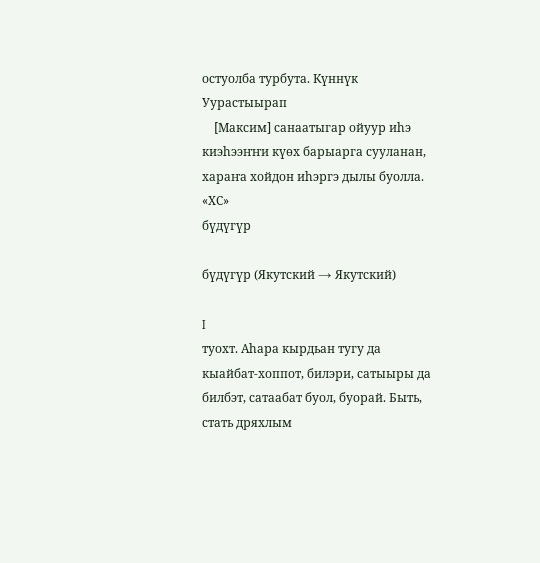остуолба турбута. Күннүк Уурастыырап
    [Максим] санаатыгар ойуур иһэ киэһээҥҥи күөх барыарга сууланан, хараҥа хойдон иһэргэ дылы буолла. «ХС»
бүдүгүр

бүдүгүр (Якутский → Якутский)

I
туохт. Аһара кырдьан тугу да кыайбат-хоппот, билэри, сатыыры да билбэт, сатаабат буол, буорай. Быть, стать дряхлым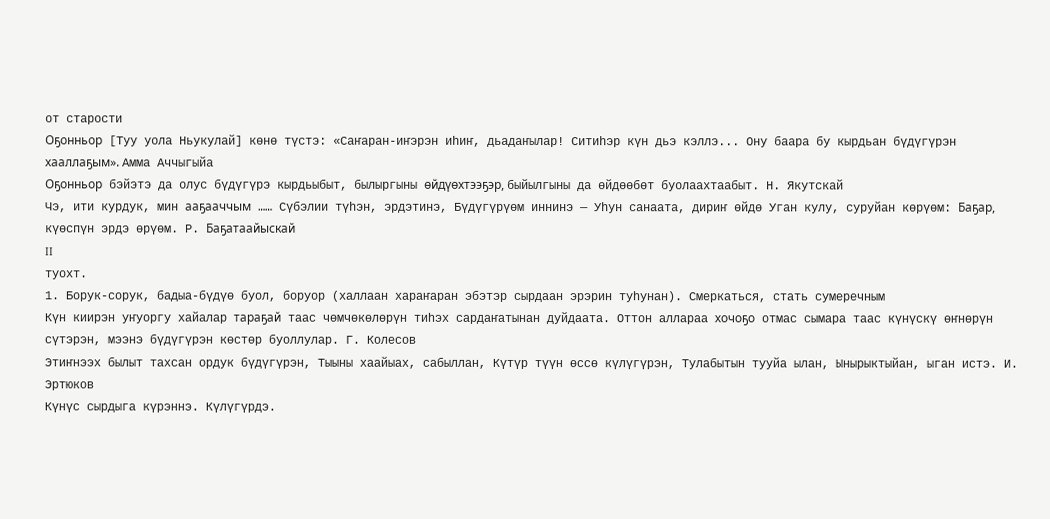от старости
Оҕонньор [Туу уола Ньукулай] көнө түстэ: «Саҥаран-иҥэрэн иһиҥ, дьадаҥылар! Ситиһэр күн дьэ кэллэ... Ону баара бу кырдьан бүдүгүрэн хааллаҕым». Амма Аччыгыйа
Оҕонньор бэйэтэ да олус бүдүгүрэ кырдьыбыт, былыргыны өйдүөхтээҕэр, быйылгыны да өйдөөбөт буолаахтаабыт. Н. Якутскай
Чэ, ити курдук, мин ааҕааччым …… Сүбэлии түһэн, эрдэтинэ, Бүдүгүрүөм иннинэ — Уһун санаата, дириҥ өйдө Уган кулу, суруйан көрүөм: Баҕар, күөспүн эрдэ өрүөм. Р. Баҕатаайыскай
II
туохт.
1. Борук-сорук, бадыа-бүдүө буол, боруор (халлаан хараҥаран эбэтэр сырдаан эрэрин туһунан). Смеркаться, стать сумеречным
Күн киирэн уҥуоргу хайалар тараҕай таас чөмчөкөлөрүн тиһэх сардаҥатынан дуйдаата. Оттон аллараа хочоҕо отмас сымара таас күнүскү өҥнөрүн сүтэрэн, мээнэ бүдүгүрэн көстөр буоллулар. Г. Колесов
Этиҥнээх былыт тахсан ордук бүдүгүрэн, Тыыны хаайыах, сабыллан, Күтүр түүн өссө күлүгүрэн, Тулабытын тууйа ылан, Ынырыктыйан, ыган истэ. И. Эртюков
Күнүс сырдыга күрэннэ. Күлүгүрдэ.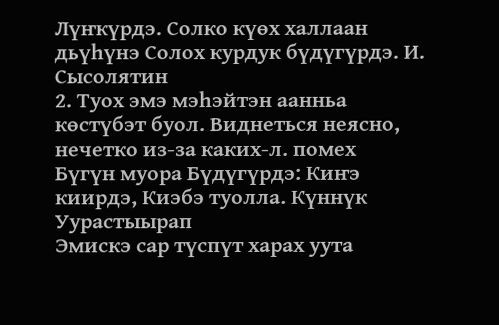Лүҥкүрдэ. Солко күөх халлаан дьүһүнэ Солох курдук бүдүгүрдэ. И. Сысолятин
2. Туох эмэ мэһэйтэн аанньа көстүбэт буол. Виднеться неясно, нечетко из-за каких-л. помех
Бүгүн муора Бүдүгүрдэ: Киҥэ киирдэ, Киэбэ туолла. Күннүк Уурастыырап
Эмискэ сар түспүт харах уута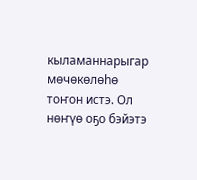кыламаннарыгар мөчөкөлөһө тоҥон истэ. Ол нөҥүө оҕо бэйэтэ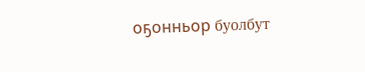оҕонньор буолбут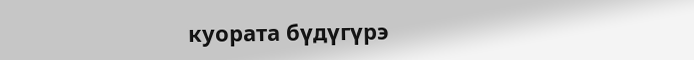куората бүдүгүрэ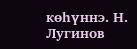көһүннэ. Н. Лугинов